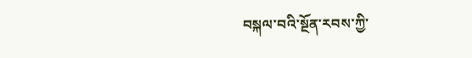བསྐལ་བའི་སྔོན་རབས་ཀྱི་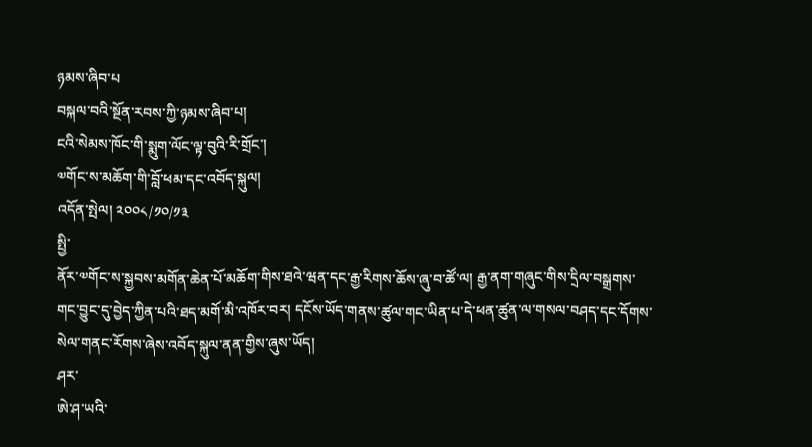ཉམས་ཞིབ་པ
བསྐལ་བའི་སྔོན་རབས་ཀྱི་ཉམས་ཞིབ་པ།
ངའི་སེམས་ཁོང་གི་སྨུག་ལོང་ལྟ་བུའི་རི་གྲོང་།
༧གོང་ས་མཆོག་གི་བློ་ཕམ་དང་འབོད་སྐུལ།
འདོན་སྤེལ། ༢༠༠༨/༡༠/༡༣
སྤྱི་
ནོར་༧གོང་ས་སྐྱབས་མགོན་ཆེན་པོ་མཆོག་གིས་ཐའེ་ཝན་དང་རྒྱ་རིགས་ཆོས་ཞུ་བ་ཚོ་ལ། རྒྱ་ནག་གཞུང་གིས་དྲིལ་བསྒྲགས་གང་བྱུང་དུ་བྱེད་ཀྱིན་པའི་ཐད་མགོ་མི་འཁོར་བར། དངོས་ཡོད་གནས་ཚུལ་གང་ཡིན་པ་དེ་ཕན་ཚུན་ལ་གསལ་བཤད་དང་དོགས་སེལ་གནང་རོགས་ཞེས་འབོད་སྐུལ་ནན་གྱིས་ཞུས་ཡོད།
ཤར་
ཨེ་ཤ་ཡའི་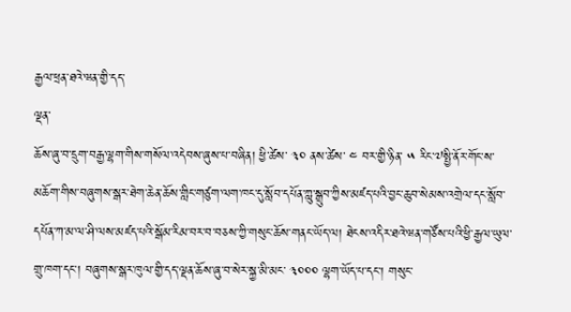རྒྱལ་ཕྲན་ཐའེ་ཝན་གྱི་དད་
ལྡན་
ཆོས་ཞུ་བ་དྲུག་བརྒྱ་ལྷག་གིས་གསོལ་འདེབས་ཞུས་པ་བཞིན། ཕྱི་ཚེས་ ༣༠ ནས་ཚེས་ ༤ བར་གྱི་ཉིན་ ༥ རིང་༧སྤྱི་ནོར་གོང་ས་མཆོག་གིས་བཞུགས་སྒར་ཐེག་ཆེན་ཆོས་གླིང་གཙུག་ལག་ཁང་དུ་སློབ་དཔོན་ཀླུ་སྒྲུབ་ཀྱིས་མཛད་པའི་བྱང་ཆུབ་སེམས་འགྲེལ་དང་སློབ་དཔོན་ཀ་མ་ལ་ཤི་ལས་མཛད་པའི་སྒོམ་རིམ་བར་བ་བཅས་ཀྱི་གསུང་ཆོས་གནང་ཡོད་ལ། ཐེངས་འདིར་ཐའེ་ཝན་གཙོས་པའི་ཕྱི་རྒྱལ་ཡུལ་གྲུ་ཁག་དང་། བཞུགས་སྒར་ཁུལ་གྱི་དད་ལྡན་ཆོས་ཞུ་བ་སེར་སྐྱ་མི་མང་ ༣༠༠༠ ལྷག་ཡོད་པ་དང་། གསུང་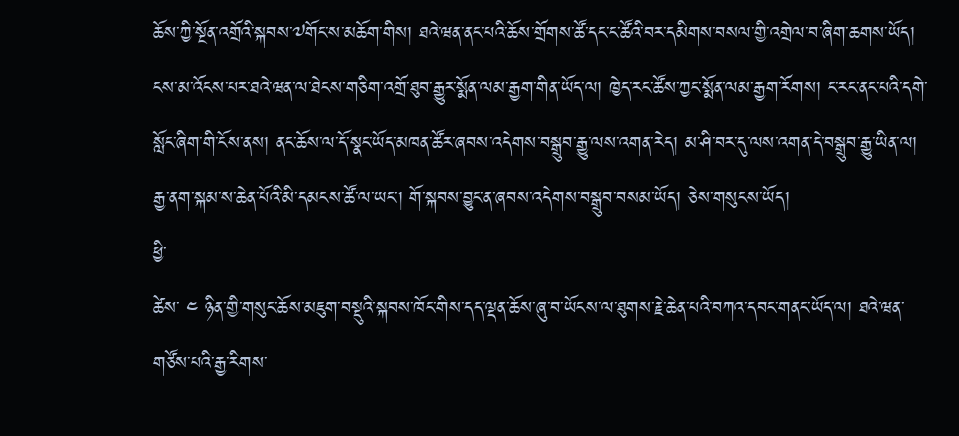ཆོས་ཀྱི་སྔོན་འགྲོའི་སྐབས་༧གོང་ས་མཆོག་གིས། ཐའེ་ཝན་ནང་པའི་ཆོས་གྲོགས་ཚོ་དང་ང་ཚོའི་བར་དམིགས་བསལ་གྱི་འགྲེལ་བ་ཞིག་ཆགས་ཡོད། ངས་མ་འོངས་པར་ཐའེ་ཝན་ལ་ཐེངས་གཅིག་འགྲོ་ཐུབ་རྒྱུར་སྨོན་ལམ་རྒྱག་གིན་ཡོད་ལ། ཁྱེད་རང་ཚོས་ཀྱང་སྨོན་ལམ་རྒྱག་རོགས། ང་རང་ནང་པའི་དགེ་སློང་ཞིག་གི་ངོས་ནས། ནང་ཆོས་ལ་དོ་སྣང་ཡོད་མཁན་ཚོར་ཞབས་འདེགས་བསྒྲུབ་རྒྱུ་ལས་འགན་རེད། མ་ཤི་བར་དུ་ལས་འགན་དེ་བསྒྲུབ་རྒྱུ་ཡིན་ལ། རྒྱ་ནག་སྐམ་ས་ཆེན་པོའི་མི་དམངས་ཚོ་ལ་ཡང་། གོ་སྐབས་བྱུང་ན་ཞབས་འདེགས་བསྒྲུབ་བསམ་ཡོད། ཅེས་གསུངས་ཡོད།
ཕྱི་
ཚེས་ ༤ ཉིན་གྱི་གསུང་ཆོས་མཇུག་བསྡུའི་སྐབས་ཁོང་གིས་དད་ལྡན་ཆོས་ཞུ་བ་ཡོངས་ལ་ཐུགས་རྗེ་ཆེན་པའི་བཀའ་དབང་གནང་ཡོད་ལ། ཐའེ་ཝན་གཙོས་པའི་རྒྱ་རིགས་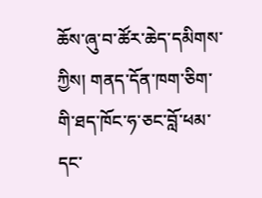ཆོས་ཞུ་བ་ཚོར་ཆེད་དམིགས་ཀྱིས། གནད་དོན་ཁག་ཅིག་གི་ཐད་ཁོང་ཧ་ཅང་བློ་ཕམ་དང་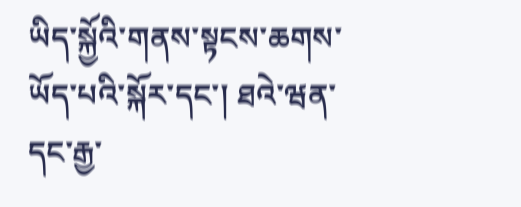ཡིད་སྐྱོའི་གནས་སྟངས་ཆགས་ཡོད་པའི་སྐོར་དང་། ཐའེ་ཝན་དང་རྒྱ་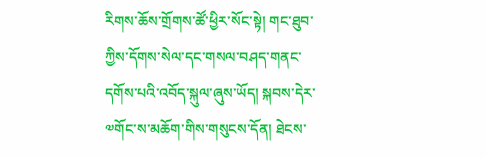རིགས་ཆོས་གྲོགས་ཚོ་ཕྱིར་སོང་སྟེ། གང་ཐུབ་ཀྱིས་དོགས་སེལ་དང་གསལ་བཤད་གནང་དགོས་པའི་འབོད་སྐུལ་ཞུས་ཡོད། སྐབས་དེར་༧གོང་ས་མཆོག་གིས་གསུངས་དོན། ཐེངས་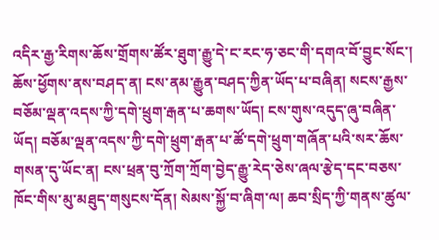འདིར་རྒྱ་རིགས་ཆོས་གྲོགས་ཚོར་ཐུག་རྒྱུ་དེ་ང་རང་ཧ་ཅང་གི་དགའ་བོ་བྱུང་སོང་། ཆོས་ཕྱོགས་ནས་བཤད་ན། ངས་ནམ་རྒྱུན་བཤད་ཀྱིན་ཡོད་པ་བཞིན། སངས་རྒྱས་བཅོམ་ལྡན་འདས་ཀྱི་དགེ་ཕྲུག་རྒན་པ་ཆགས་ཡོད། ངས་གུས་འདུད་ཞུ་བཞིན་ཡོད། བཅོམ་ལྡན་འདས་ཀྱི་དགེ་ཕྲུག་རྒན་པ་ཚོ་དགེ་ཕྲུག་གཞོན་པའི་སར་ཆོས་གསན་དུ་ཡོང་ན། ངས་ཕྲན་བུ་ཀྲོག་ཀྲོག་བྱེད་རྒྱུ་རེད་ཅེས་ཞལ་རྩེད་དང་བཅས་ཁོང་གིས་མུ་མཐུད་གསུངས་དོན། སེམས་སྐྱོ་བ་ཞིག་ལ། ཆབ་སྲིད་ཀྱི་གནས་ཚུལ་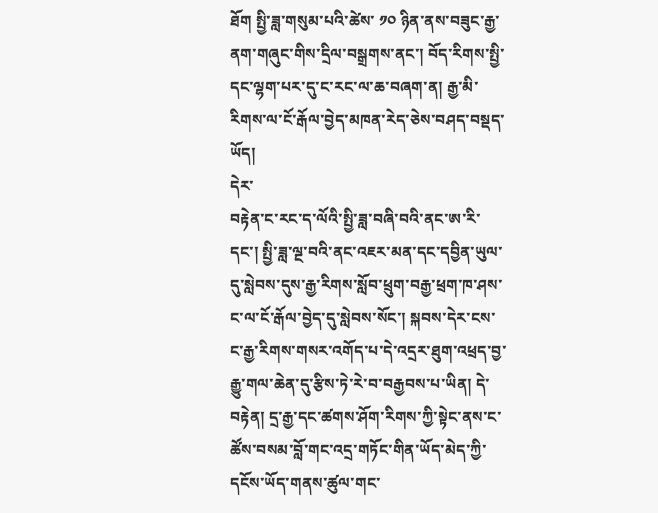ཐོག སྤྱི་ཟླ་གསུམ་པའི་ཚེས་ ༡༠ ཉིན་ནས་བཟུང་རྒྱ་ནག་གཞུང་གིས་དྲིལ་བསྒྲགས་ནང་། བོད་རིགས་སྤྱི་དང་ལྷག་པར་དུ་ང་རང་ལ་ཆ་བཞག་ན། རྒྱ་མི་རིགས་ལ་ངོ་རྒོལ་བྱེད་མཁན་རེད་ཅེས་བཤད་བསྡད་ཡོད།
དེར་
བརྟེན་ང་རང་ད་ལོའི་སྤྱི་ཟླ་བཞི་བའི་ནང་ཨ་རི་དང་། སྤྱི་ཟླ་ལྔ་བའི་ནང་འཇར་མན་དང་དབྱིན་ཡུལ་དུ་སླེབས་དུས་རྒྱ་རིགས་སློབ་ཕྲུག་བརྒྱ་ཕྲག་ཁ་ཤས་ང་ལ་ངོ་རྒོལ་བྱེད་དུ་སླེབས་སོང་། སྐབས་དེར་ངས་ང་རྒྱ་རིགས་གསར་འགོད་པ་དེ་འདྲར་ཐུག་འཕྲད་བྱ་རྒྱུ་གལ་ཆེན་དུ་རྩིས་ཏེ་རེ་བ་བརྒྱབས་པ་ཡིན། དེ་བརྟེན། དྲ་རྒྱ་དང་ཚགས་ཤོག་རིགས་ཀྱི་སྟེང་ནས་ང་ཚོས་བསམ་བློ་གང་འདྲ་གཏོང་གིན་ཡོད་མེད་ཀྱི་དངོས་ཡོད་གནས་ཚུལ་གང་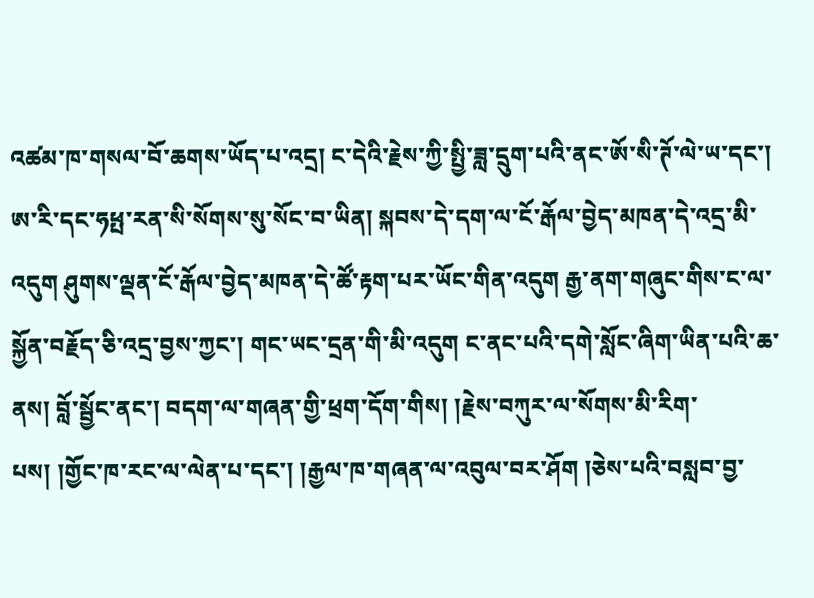འཚམ་ཁ་གསལ་བོ་ཆགས་ཡོད་པ་འདྲ། ང་དེའི་རྗེས་ཀྱི་སྤྱི་ཟླ་དྲུག་པའི་ནང་ཨོ་སི་ཊོ་ལེ་ཡ་དང་། ཨ་རི་དང་ཧཕྤ་རན་སི་སོགས་སུ་སོང་བ་ཡིན། སྐབས་དེ་དག་ལ་ངོ་རྒོལ་བྱེད་མཁན་དེ་འདྲ་མི་འདུག ཤུགས་ལྡན་ངོ་རྒོལ་བྱེད་མཁན་དེ་ཚོ་རྟག་པར་ཡོང་གིན་འདུག རྒྱ་ནག་གཞུང་གིས་ང་ལ་སྐྱོན་བརྗོད་ཅི་འདྲ་བྱས་ཀྱང་། གང་ཡང་དྲན་གི་མི་འདུག ང་ནང་པའི་དགེ་སློང་ཞིག་ཡིན་པའི་ཆ་ནས། བློ་སྦྱོང་ནང་། བདག་ལ་གཞན་གྱི་ཕྲག་དོག་གིས། །རྗེས་བཀུར་ལ་སོགས་མི་རིག་པས། །གྱོང་ཁ་རང་ལ་ལེན་པ་དང་། །རྒྱལ་ཁ་གཞན་ལ་འབུལ་བར་ཤོག །ཅེས་པའི་བསླབ་བྱ་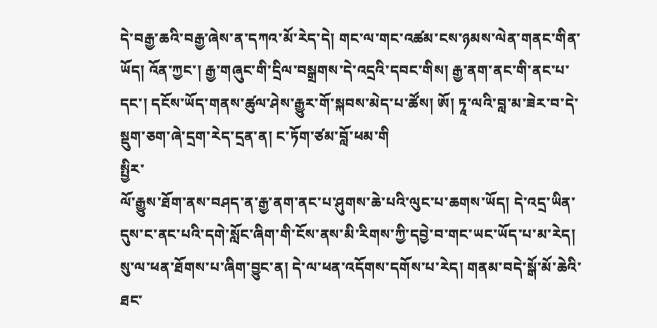དེ་བརྒྱ་ཆའི་བརྒྱ་ཞེས་ན་དཀའ་མོ་རེད་དེ། གང་ལ་གང་འཚམ་ངས་ཉམས་ལེན་གནང་གིན་ཡོད། འོན་ཀྱང་། རྒྱ་གཞུང་གི་དྲིལ་བསྒྲགས་དེ་འདྲའི་དབང་གིས། རྒྱ་ནག་ནང་གི་ནང་པ་དང་། དངོས་ཡོད་གནས་ཚུལ་ཤེས་རྒྱུར་གོ་སྐབས་མེད་པ་ཚོས། ཨོ། ཏཱ་ལའི་བླ་མ་ཟེར་བ་དེ་སྡུག་ཅག་ཞེ་དྲག་རེད་དྲན་ན། ང་ཏོག་ཙམ་བློ་ཕམ་གི
སྤྱིར་
ལོ་རྒྱུས་ཐོག་ནས་བཤད་ན་རྒྱ་ནག་ནང་པ་ཤུགས་ཆེ་པའི་ལུང་པ་ཆགས་ཡོད། དེ་འདྲ་ཡིན་དུས་ང་ནང་པའི་དགེ་སློང་ཞིག་གི་ངོས་ནས་མི་རིགས་ཀྱི་དབྱེ་བ་གང་ཡང་ཡོད་པ་མ་རེད། སུ་ལ་ཕན་ཐོགས་པ་ཞིག་བྱུང་ན། དེ་ལ་ཕན་འདོགས་དགོས་པ་རེད། གནམ་བདེ་སྒོ་མོ་ཆེའི་ཐང་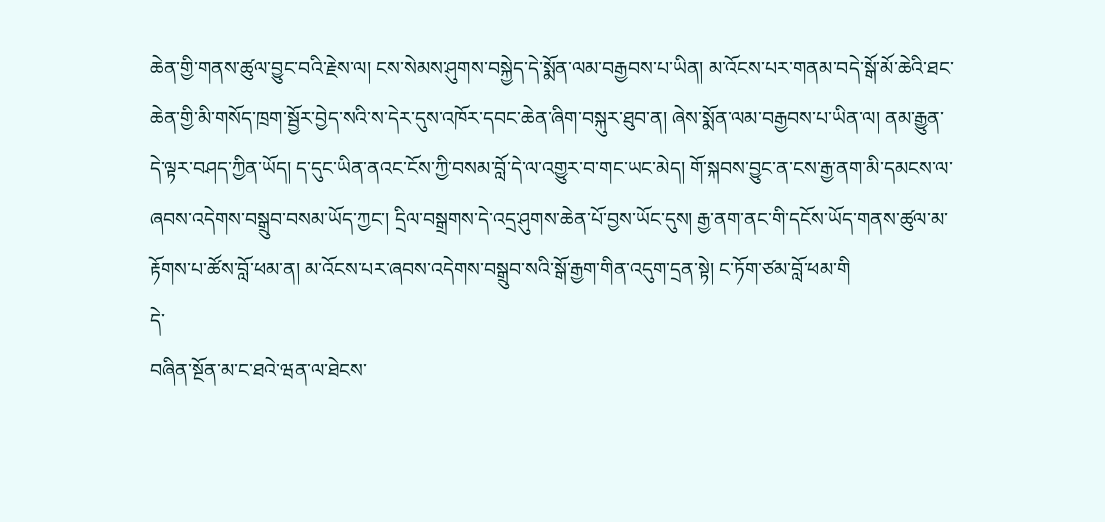ཆེན་གྱི་གནས་ཚུལ་བྱུང་བའི་རྗེས་ལ། ངས་སེམས་ཤུགས་བསྐྱེད་དེ་སྨོན་ལམ་བརྒྱབས་པ་ཡིན། མ་འོངས་པར་གནམ་བདེ་སྒོ་མོ་ཆེའི་ཐང་ཆེན་གྱི་མི་གསོད་ཁྲག་སྦྱོར་བྱེད་སའི་ས་དེར་དུས་འཁོར་དབང་ཆེན་ཞིག་བསྐུར་ཐུབ་ན། ཞེས་སྨོན་ལམ་བརྒྱབས་པ་ཡིན་ལ། ནམ་རྒྱུན་དེ་ལྟར་བཤད་ཀྱིན་ཡོད། ད་དུང་ཡིན་ནའང་ངོས་ཀྱི་བསམ་བློ་དེ་ལ་འགྱུར་བ་གང་ཡང་མེད། གོ་སྐབས་བྱུང་ན་ངས་རྒྱ་ནག་མི་དམངས་ལ་ཞབས་འདེགས་བསྒྲུབ་བསམ་ཡོད་ཀྱང་། དྲིལ་བསྒྲགས་དེ་འདྲ་ཤུགས་ཆེན་པོ་བྱས་ཡོང་དུས། རྒྱ་ནག་ནང་གི་དངོས་ཡོད་གནས་ཚུལ་མ་རྟོགས་པ་ཚོས་བློ་ཕམ་ན། མ་འོངས་པར་ཞབས་འདེགས་བསྒྲུབ་སའི་སྒོ་རྒྱག་གིན་འདུག་དྲན་སྟེ། ང་ཏོག་ཙམ་བློ་ཕམ་གི
དེ་
བཞིན་སྔོན་མ་ང་ཐའེ་ཝན་ལ་ཐེངས་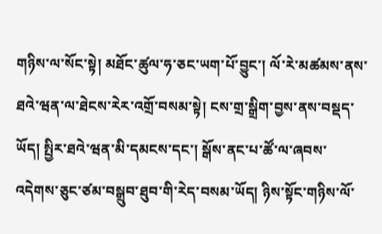གཉིས་ལ་སོང་སྟེ། མཐོང་ཚུལ་ཧ་ཅང་ཡག་པོ་བྱུང་། ལོ་རེ་མཚམས་ནས་ཐའེ་ཝན་ལ་ཐེངས་རེར་འགྲོ་བསམ་སྟེ། ངས་གྲ་སྒྲིག་བྱས་ནས་བསྡད་ཡོད། སྤྱིར་ཐའེ་ཝན་མི་དམངས་དང་། སྒོས་ནང་པ་ཚོ་ལ་ཞབས་འདེགས་ཅུང་ཙམ་བསྒྲུབ་ཐུབ་གི་རེད་བསམ་ཡོད། ཉིས་སྟོང་གཉིས་ལོ་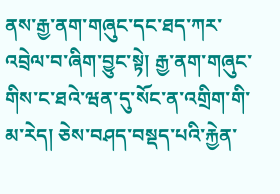ནས་རྒྱ་ནག་གཞུང་དང་ཐད་ཀར་འབྲེལ་བ་ཞིག་བྱུང་སྟེ། རྒྱ་ནག་གཞུང་གིས་ང་ཐའེ་ཝན་དུ་སོང་ན་འགྲིག་གི་མ་རེད། ཅེས་བཤད་བསྡད་པའི་རྐྱེན་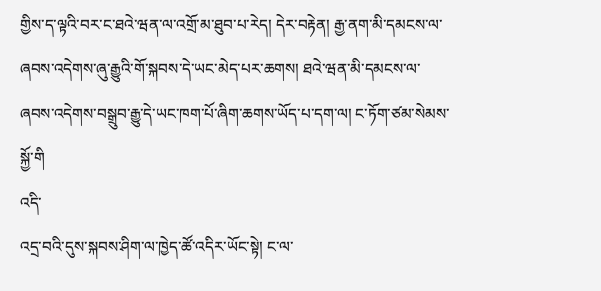གྱིས་ད་ལྟའི་བར་ང་ཐའེ་ཝན་ལ་འགྲོ་མ་ཐུབ་པ་རེད། དེར་བརྟེན། རྒྱ་ནག་མི་དམངས་ལ་ཞབས་འདེགས་ཞུ་རྒྱུའི་གོ་སྐབས་དེ་ཡང་མེད་པར་ཆགས། ཐའེ་ཝན་མི་དམངས་ལ་ཞབས་འདེགས་བསྒྲུབ་རྒྱུ་དེ་ཡང་ཁག་པོ་ཞིག་ཆགས་ཡོད་པ་དག་ལ། ང་ཏོག་ཙམ་སེམས་སྐྱོ་གི
འདི་
འདྲ་བའི་དུས་སྐབས་ཤིག་ལ་ཁྱེད་ཚོ་འདིར་ཡོང་སྟེ། ང་ལ་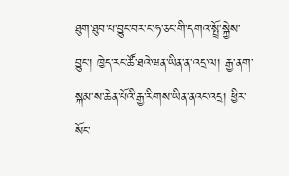ཐུག་ཐུབ་པ་བྱུང་བར་ང་ཧ་ཅང་གི་དགའ་སྤྲོ་སྐྱེས་བྱུང་། ཁྱེད་རང་ཚོ་ཐའེ་ཝན་ཡིན་ན་འདྲ་ལ། རྒྱ་ནག་སྐམ་ས་ཆེན་པོའི་རྒྱ་རིགས་ཡིན་ནའང་འདྲ། ཕྱིར་སོང་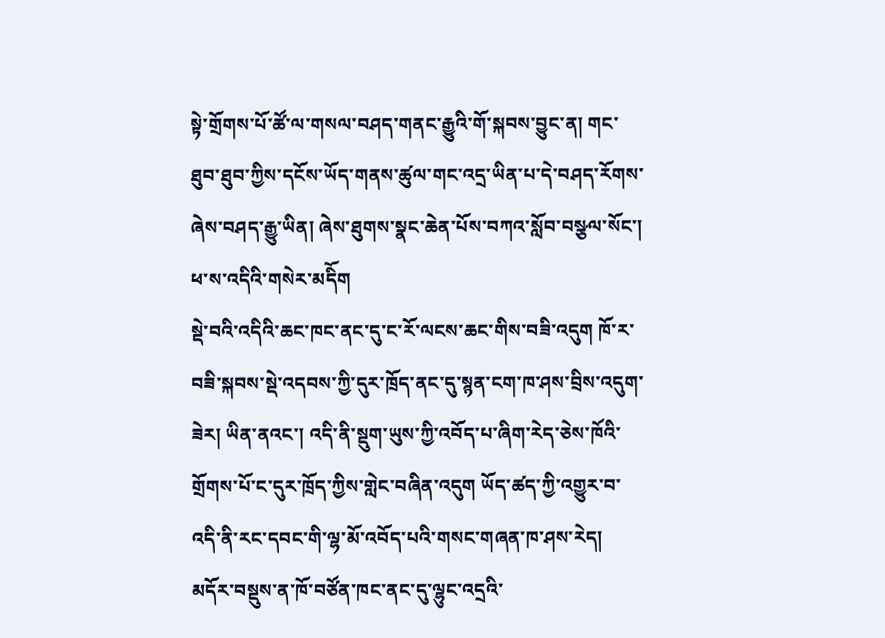སྟེ་གྲོགས་པོ་ཚོ་ལ་གསལ་བཤད་གནང་རྒྱུའི་གོ་སྐབས་བྱུང་ན། གང་ཐུབ་ཐུབ་ཀྱིས་དངོས་ཡོད་གནས་ཚུལ་གང་འདྲ་ཡིན་པ་དེ་བཤད་རོགས་ཞེས་བཤད་རྒྱུ་ཡིན། ཞེས་ཐུགས་སྣང་ཆེན་པོས་བཀའ་སློབ་བསྩལ་སོང་།
ཕ་ས་འདིའི་གསེར་མདིོག
སྡེ་བའི་འདིའི་ཆང་ཁང་ནང་དུ་ང་རོ་ལངས་ཆང་གིས་བཟི་འདུག ཁོ་ར་བཟི་སྐབས་སྡེ་འདབས་ཀྱི་དུར་ཁྲོད་ནང་དུ་སྙན་ངག་ཁ་ཤས་བྲིས་འདུག་ཟེར། ཡིན་ནའང་། འདི་ནི་སྡུག་ཡུས་ཀྱི་འབོད་པ་ཞིག་རེད་ཅེས་ཁོའི་གྲོགས་པོ་ང་དུར་ཁྲོད་ཀྱིས་གླེང་བཞིན་འདུག ཡོད་ཚད་ཀྱི་འགྱུར་བ་འདི་ནི་རང་དབང་གི་ལྷ་མོ་འབོད་པའི་གསང་གཞན་ཁ་ཤས་རེད། མདོར་བསྡུས་ན་ཁོ་བཙོན་ཁང་ནང་དུ་ལྷུང་འདྲའི་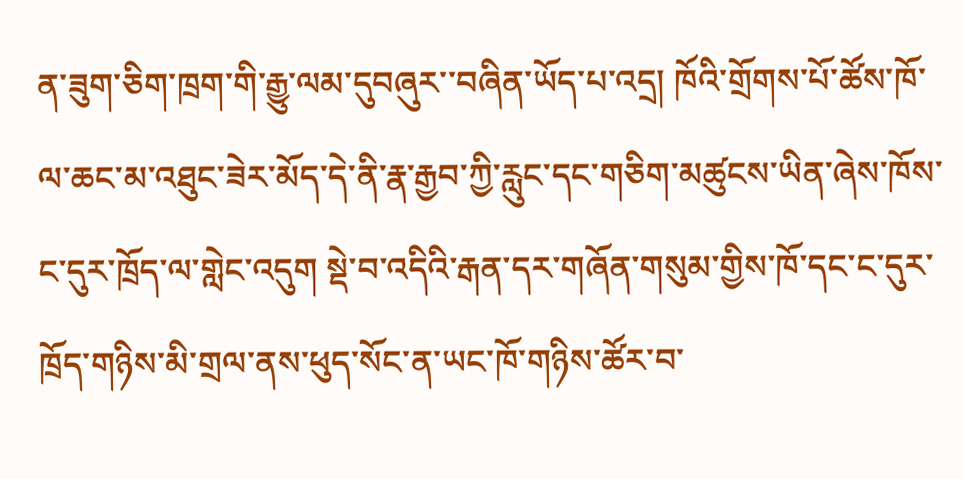ན་ཟུག་ཅིག་ཁྲག་གི་རྒྱུ་ལམ་དུབཞུར་་བཞིན་ཡོད་པ་འདྲ། ཁོའི་གྲོགས་པོ་ཚོས་ཁོ་ལ་ཆང་མ་འཐུང་ཟེར་མོད་དེ་ནི་རྣ་རྒྱབ་ཀྱི་རླུང་དང་གཅིག་མཚུངས་ཡིན་ཞེས་ཁོས་ང་དུར་ཁྲོད་ལ་གླེང་འདུག སྡེ་བ་འདིའི་རྒན་དར་གཞོན་གསུམ་གྱིས་ཁོ་དང་ང་དུར་ཁྲོད་གཉིས་མི་གྲལ་ནས་ཕུད་སོང་ན་ཡང་ཁོ་གཉིས་ཚོར་བ་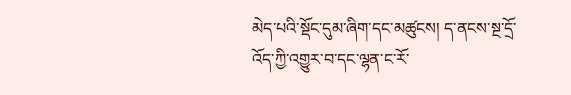མེད་པའི་སྡོང་དུམ་ཞིག་དང་མཚུངས། ད་ནངས་སྔ་དྲོ་འོད་ཀྱི་འགྱུར་བ་དང་ལྷན་ང་རོ་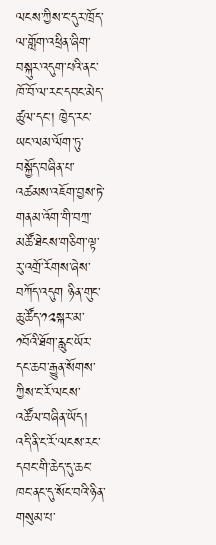ལངས་ཀྱིས་ང་དུར་ཁྲོད་ལ་གློག་འཕྲིན་ཞིག་བསྐུར་འདུག་པའི་ནང་ཁོ་བོ་ལ་རང་དབང་མེད་ཚུལ་དང་། ཁྱེད་རང་ཡང་ལམ་ལོག་ཏུ་བསྐྱོད་བཞིན་པ་འཚམས་འཇོག་བྱས་ཏེ་གནམ་འོག་གི་བཀྲ་མཚོ་ཐེངས་གཅིག་ལྟ་རུ་འགྲོ་རོགས་ཞེས་བཀོད་འདུག ཉིན་གུང་ཆུ་ཚོད་༡༢སྐར་མ་༡བོའི་ཐོག་རླུང་ཡོར་དང་ཆབ་རྒྱུན་སོགས་ཀྱིས་ང་རོ་ལངས་འཚོལ་བཞིན་ཡོད། འདི་ནི་ང་རོ་ལངས་རང་དབང་གི་ཆེད་དུ་ཆང་ཁང་ནང་དུ་སོང་བའི་ཉིན་གསུམ་པ་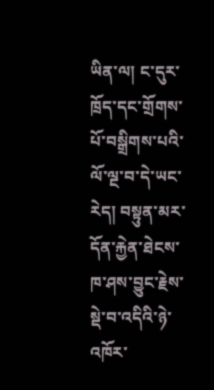ཡིན་ལ། ང་དུར་ཁྲོད་དང་གྲོགས་པོ་བསྒྲིགས་པའི་ལོ་ལྔ་བ་དེ་ཡང་རེད། བསྟུན་མར་དོན་རྐྱེན་ཐེངས་ཁ་ཤས་བྱུང་རྗེས་སྡེ་བ་འདིའི་ཉེ་འཁོར་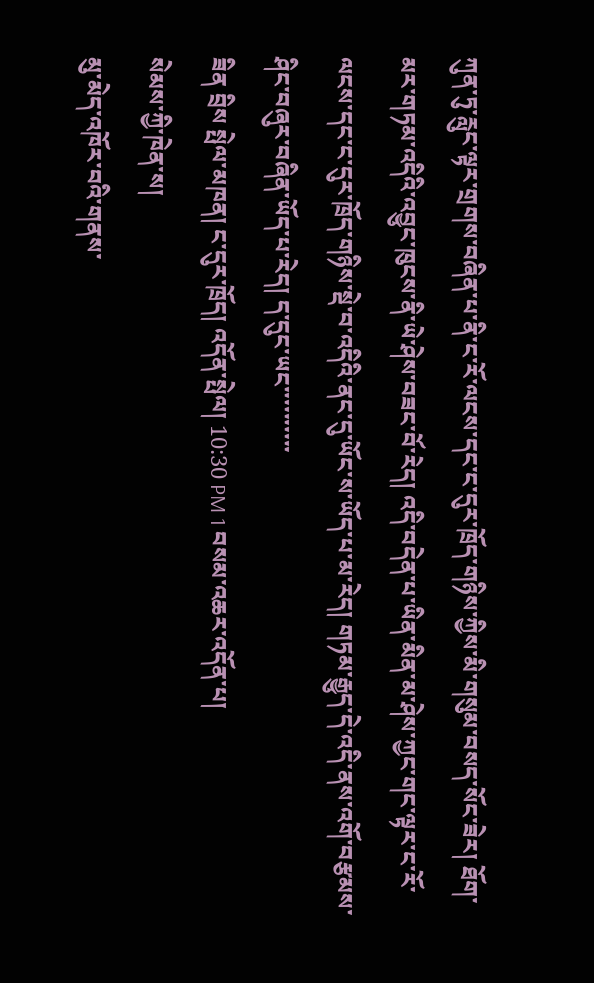ཀུན་ཏུ་རླུང་ལྟར་གྲགས་བཞིན་པ་ནི་ང་རོ་ལངས་དང་ང་དུར་ཁྲོད་གཉིས་ཀྱིས་མི་གསུམ་བསད་སོང་ཟེར། ཐོག་མར་གཏམ་འདིའི་འབྱུང་ཁུངས་ནི་ཡེ་ཤེས་བཟང་བོ་རེད། འདི་བདེན་པ་ཡིན་མིན་མ་ཤེས་ཀྱང་གང་ལྟར་ང་རོ་ལངས་དང་ང་དུར་ཁྲོད་གཉིས་སྡེ་བ་འདིའི་ནང་དུ་ཡོང་ས་ཡོད་པ་མ་རེད། གཏམ་རྒྱུད་དེ་འདི་ནས་འགོ་བརྩམས་ཤིང་བཞུར་བཞིན་ཡོད་པ་རེད། ད་དུང་ཡང་་་་་་་་་་
ཟིན བྲིས སྤེལ་མཁན། ང་དུར་ཁྲོད། འདོན་སྤེལ། 10:30 PM 1 བསམ་འཆར་འདོན་པ།
སེམས་ཀྱི་ཁེན་ས།
མུ་མེད་འཁོར་བའི་གནས་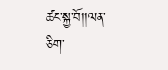ཚང་སྐྱ་བོ།།ལན་ཅིག་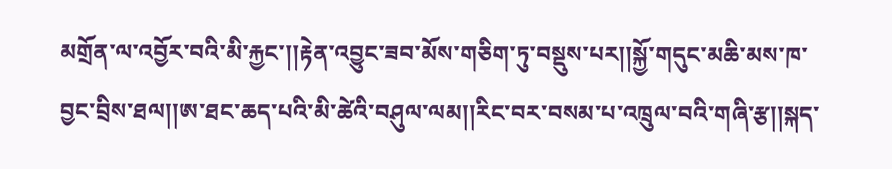མགྲོན་ལ་འབྱོར་བའི་མི་རྐྱང་།།རྟེན་འབྱུང་ཟབ་མོས་གཅིག་ཏུ་བསྡུས་པར།།སྐྱོ་གདུང་མཆི་མས་ཁ་བྱང་བྲིས་ཐལ།།ཨ་ཐང་ཆད་པའི་མི་ཚེའི་བཤུལ་ལམ།།རིང་བར་བསམ་པ་འཁྲུལ་བའི་གཞི་རྩ།།སྐད་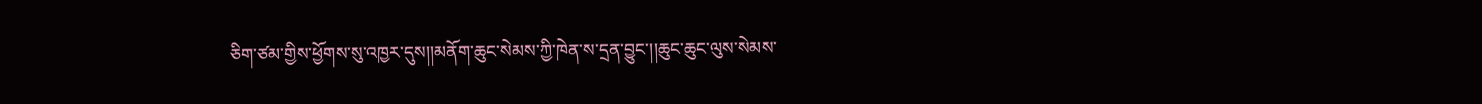ཅིག་ཙམ་གྱིས་ཕྱོགས་སུ་འཁྱར་དུས།།མནོག་ཆུང་སེམས་ཀྱི་ཁེན་ས་དྲན་བྱུང་།།ཆུང་ཆུང་ལུས་སེམས་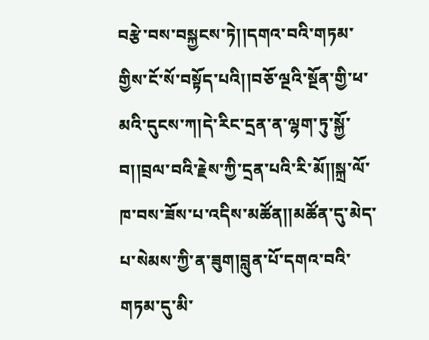བརྩེ་བས་བསྐྱངས་ཏེ།།དགའ་བའི་གཏམ་གྱིས་ངོ་སོ་བསྟོད་པའི།།བཅོ་ལྔའི་སྔོན་གྱི་ཕ་མའི་དུངས་ཀ།དེ་རིང་དྲན་ན་ལྷག་ཏུ་སྐྱོ་བ།།བྲལ་བའི་རྗེས་ཀྱི་དྲན་པའི་རི་མོ།།སྐྲ་ལོ་ཁ་བས་ཟོས་པ་འདིས་མཚོན།།མཚོན་དུ་མེད་པ་སེམས་ཀྱི་ན་ཟུག།བླུན་པོ་དགའ་བའི་གཏམ་དུ་མི་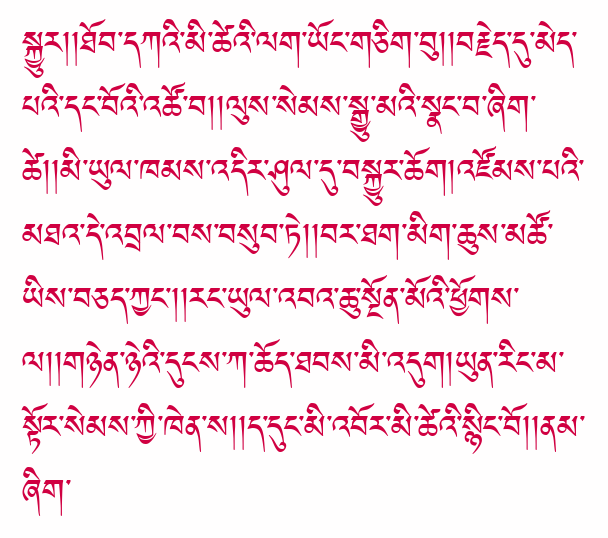སྐྱུར།།ཐོབ་དཀའི་མི་ཚེའི་ལག་ཡོང་གཅིག་བུ།།བརྗེད་དུ་མེད་པའི་དང་བོའི་འཚོ་བ།།ལུས་སེམས་སྒྱུ་མའི་སྣང་བ་ཞིག་ཚེ།།མི་ཡུལ་ཁམས་འདིར་ཤུལ་དུ་བསྐྱུར་ཆོག།འཛོམས་པའི་མཐའ་དེ་འབྲལ་བས་བསུབ་ཏེ།།བར་ཐག་མིག་ཆུས་མཚོ་ཡིས་བཅད་ཀྱང་།།རང་ཡུལ་འབའ་ཆུ་སྔོན་མོའི་ཕྱོགས་ལ།།གཉེན་ཉེའི་དུངས་ཀ་ཆོད་ཐབས་མི་འདུག།ཡུན་རིང་མ་སྟོར་སེམས་ཀྱི་ཁེན་ས།།ད་དུང་མི་འབོར་མི་ཚེའི་སྙིང་བོ།།ནམ་ཞིག་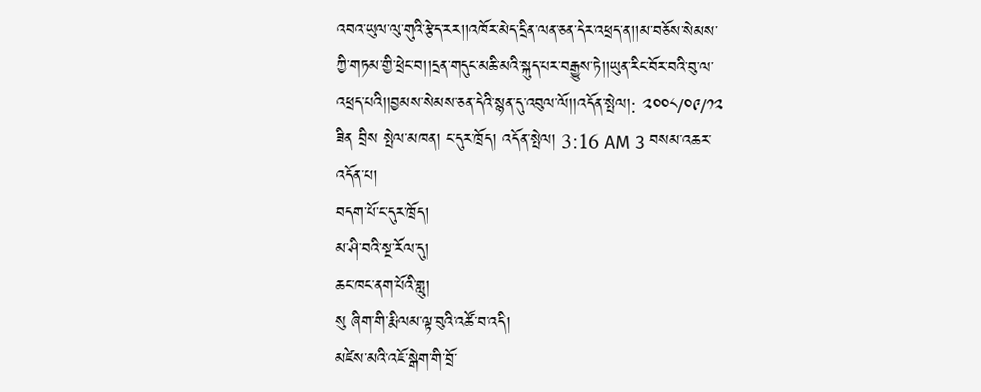འབའ་ཡུལ་ལུ་གུའི་རྩེད་རར།།འཁོར་མེད་དྲིན་ལན་ཅན་དེར་འཕྲད་ན།།མ་བཅོས་སེམས་ཀྱི་གཏམ་གྱི་ཕྲེང་བ།།དྲན་གདུང་མཆི་མའི་སྐུད་པར་བརྒྱུས་ཏེ།།ཡུན་རིང་བོར་བའི་བུ་ལ་འཕྲད་པའི།།བྱམས་སེམས་ཅན་དེའི་སྙན་དུ་འབུལ་ལོ།།འདོན་སྤེལ།: ༢༠༠༨/༠༩/༡༢
ཟིན བྲིས སྤེལ་མཁན། ང་དུར་ཁྲོད། འདོན་སྤེལ། 3:16 AM 3 བསམ་འཆར་འདོན་པ།
བདག་པོ་ང་དུར་ཁྲོད།
མ་ཤི་བའི་སྔ་རོལ་དུ།
ཆང་ཁང་ནག་པོའི་གླུ།
སུ ཞིག་གི་རྨི་ལམ་ལྟ་བུའི་འཚོ་བ་འདི།
མཛེས་མའི་འཇོ་སྒེག་གི་བྲོ་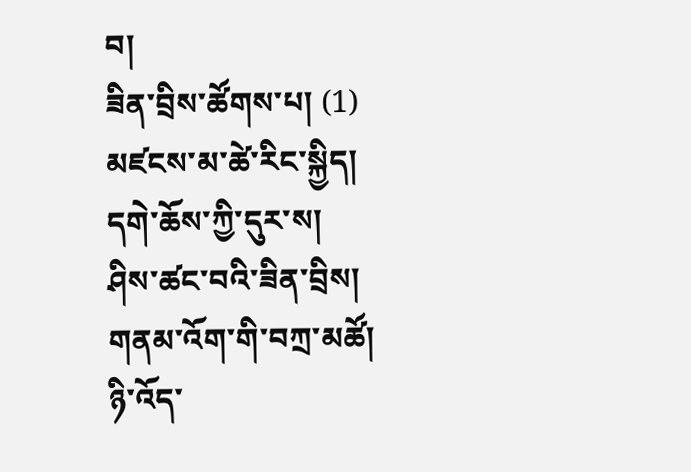བ།
ཟིན་བྲིས་ཚོགས་པ། (1)
མཛངས་མ་ཚེ་རིང་སྐྱིད།
དགེ་ཆོས་ཀྱི་དུར་ས།
ཤིས་ཚང་བའི་ཟིན་བྲིས།
གནམ་འོག་གི་བཀྲ་མཚོ།
ཉི་འོད་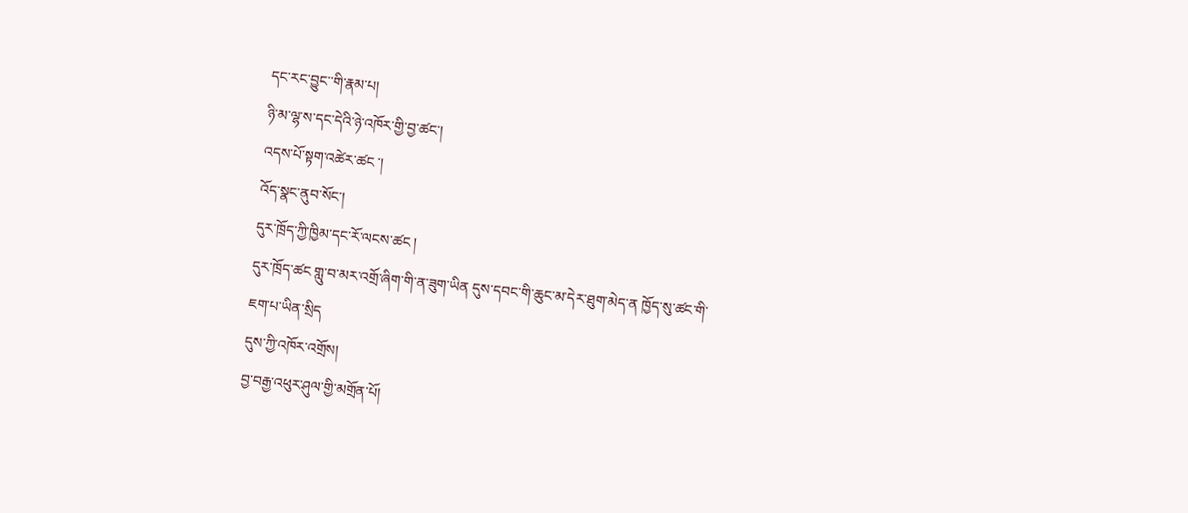དང་རང་བྱུང་་གི་རྣམ་པ།
ཉི་མ་ལྷ་ས་དང་དེའི་ཉེ་འཁོར་གྱི་བྱ་ཚང་།
འདས་པོ་སྟག་འཚེར་ཚང ་།
འོད་སྣང་ནུབ་སོང་།
དུར་ཁྲོད་ཀྱི་ཁྱིམ་དང་རོ་ལངས་ཚང །
དུར་ཁྲོད་ཚང གླུ་བ་མར་འགྲོ་ཞིག་གི་ན་ཟུག་ཡིན དུས་དབང་གི་ཆུང་མ་དེར་ཐུག་མེད་ན ཁྱོད་སུ་ཚང་གི་ཇག་པ་ཡིན་སྲིད
དུས་ཀྱི་འཁོར་འགྲོས།
བྱ་བརྒྱ་འཕུར་ཤུལ་གྱི་མགྲོན་པོ།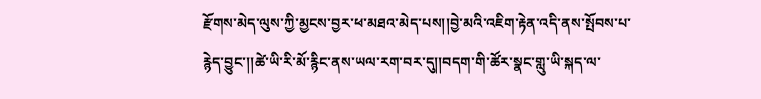རྫོགས་མེད་ལུས་ཀྱི་མྱངས་བྱར་ཕ་མཐའ་མེད་པས།།བྱེ་མའི་འཇིག་རྟེན་འདི་ནས་སྤོབས་པ་རྙེད་བྱུང་།།ཚེ་ཡི་རི་མོ་རྙིང་ནས་ཡལ་རག་བར་དུ།།བདག་གི་ཚོར་སྣང་གླུ་ཡི་སྐད་ལ་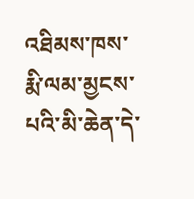འཐིམས་ཁས་རྨི་ལམ་མྱངས་པའི་མི་ཆེན་དེ་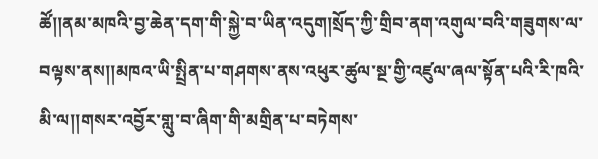ཚོ།།ནམ་མཁའི་བྱ་ཆེན་དག་གི་སྐྱེ་བ་ཡིན་འདུག།སྲོད་ཀྱི་གྲིབ་ནག་འགུལ་བའི་གཟུགས་ལ་བལྟས་ནས།།མཁའ་ཡི་སྤྲིན་པ་གཤགས་ནས་འཕུར་ཚུལ་སྔ་གྱི་འཛུལ་ཞལ་སྟོན་པའི་རི་ཁའི་མི་ལ།།གསར་འབྱོར་གླུ་བ་ཞིག་གི་མགྲིན་པ་བཏེགས་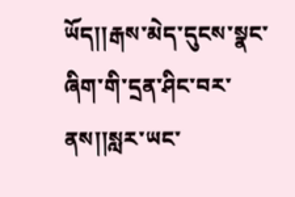ཡོད།།རྒས་མེད་དུངས་སྣང་ཞིག་གི་དྲན་ཤིང་བར་ནས།།སླར་ཡང་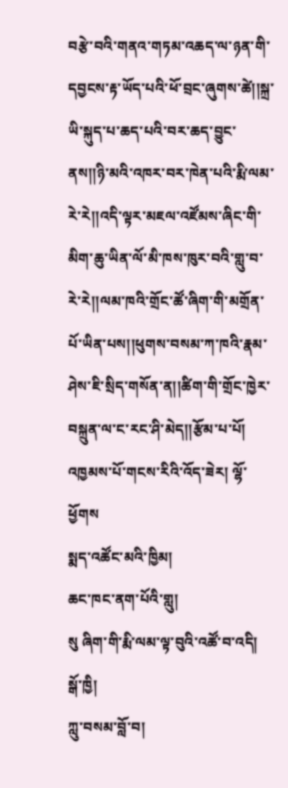བརྩེ་བའི་གནའ་གཏམ་འཆད་ལ་ཉན་གི་དབྱངས་རྟ་ཡོད་པའི་ཕོ་བྲང་ཞུགས་ཚེ།།སྐྲ་ཡི་སྐུད་པ་ཆད་པའི་བར་ཆད་བྱུང་ནས།།ཉི་མའི་འཁར་བར་ཁེན་པའི་རྨི་ལམ་རེ་རེ།།འདི་ལྟར་མཇལ་འཛོམས་ཞིང་གི་མིག་ཆུ་ཡིན་ལོ་མི་ཁས་ཁུར་བའི་གླུ་བ་རེ་རེ།།ལམ་ཁའི་གྲོང་ཚོ་ཞིག་གི་མགྲོན་པོ་ཡིན་པས།།ཕུགས་བསམ་ཀ་ཁའི་རྣམ་ཤེས་ཇི་སྲིད་གསོན་ན།།ཚིག་གི་གྲོང་ཁྱེར་བསྐྲུན་ལ་ང་རང་ཤི་མེད།།རྩོམ་པ་པོ། འཁྱམས་པོ་གངས་རིའི་འོད་ཟེར། ལྷོ་ཕྱོགས
སྨད་འཚོང་མའི་ཁྱིམ།
ཆང་ཁང་ནག་པོའི་གླུ།
སུ ཞིག་གི་རྨི་ལམ་ལྟ་བུའི་འཚོ་བ་འདི།
སྒོ་ཁྱི།
ཀླུ་བསམ་བློ་བ།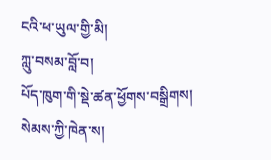ངའི་ཕ་ཡུལ་གྱི་མི།
ཀླུ་བསམ་བློ་བ།
པོད་ཁུག་གི་སྡེ་ཚན་ཕྱོགས་བསྒྲིགས།
སེམས་ཀྱི་ཁེན་ས།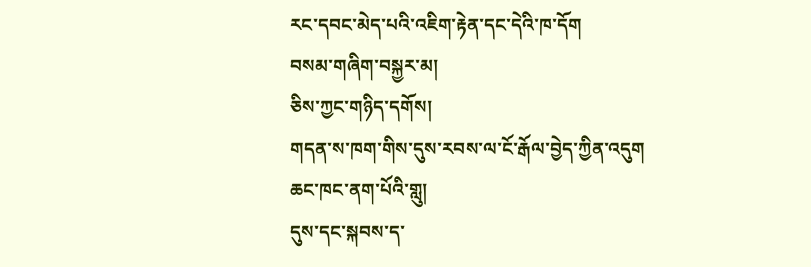རང་དབང་མེད་པའི་འཇིག་རྟེན་དང་དེའི་ཁ་དོག
བསམ་གཞིག་བསྐྱར་མ།
ཅིས་ཀྱང་གཉིད་དགོས།
གདན་ས་ཁག་གིས་དུས་རབས་ལ་ངོ་རྒོལ་བྱེད་ཀྱིན་འདུག
ཆང་ཁང་ནག་པོའི་གླུ།
དུས་དང་སྐབས་ད་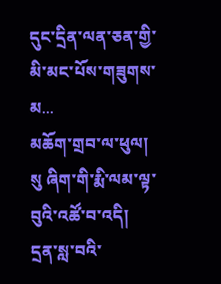དུང་དྲིན་ལན་ཅན་གྱི་མི་མང་པོས་གཟུགས་མ...
མཆོག་གྲབ་ལ་ཕུལ།
སུ ཞིག་གི་རྨི་ལམ་ལྟ་བུའི་འཚོ་བ་འདི།
དྲན་སླ་བའི་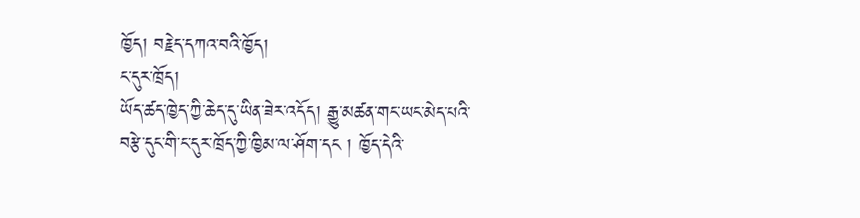ཁྱོད། བརྗེད་དཀའ་བའི་ཁྱོད།
ང་དུར་ཁྲོད།
ཡོད་ཚད་ཁྱེད་ཀྱི་ཆེད་དུ་ཡིན་ཟེར་འདོད། རྒྱུ་མཚན་གང་ཡང་མེད་པའི་བརྩེ་དུང་གི་ང་དུར་ཁྲོད་ཀྱི་ཁྱིམ་ལ་ཤོག་དང ། ཁྱོད་དེའི་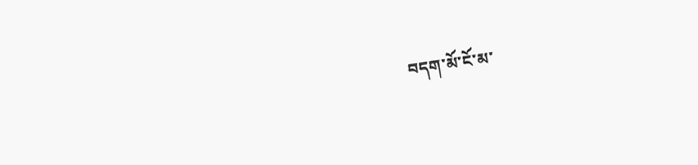བདག་མོ་ངོ་མ་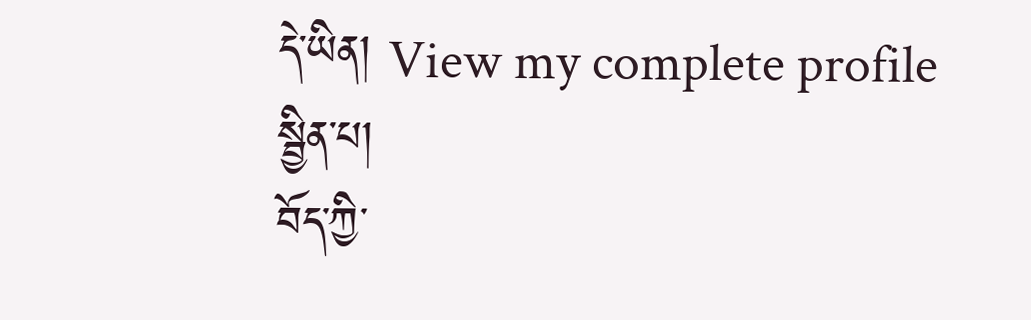དེ་ཡིན། View my complete profile
སྦྱིན་པ།
བོད་ཀྱི་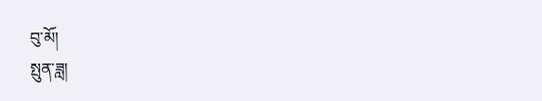བུ་མོ།
སྤུན་ཟླ།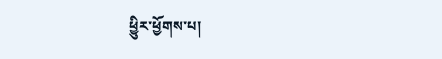ཕྱིུར་ཕྱོགས་པ།